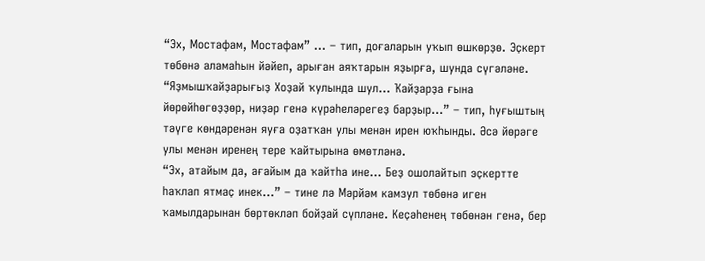“Эх, Мостафам, Мостафам” ... – тип, доғаларын уҡып өшкөрҙө. Эҫкерт төбөнә аламаһын йәйеп, арыған аяҡтарын яҙырға, шунда сүгәләне. “Яҙмышҡайҙарығыҙ Хоҙай ҡулында шул... Ҡайҙарҙа ғына йөрөйһөгөҙҙөр, ниҙәр генә күрәһеләрегеҙ барҙыр...” – тип, һуғыштың тәүге көндәренән яуға оҙатҡан улы менән ирен юҡһынды. Әсә йөрәге улы менән иренең тере ҡайтырына өмөтләнә.
“Эх, атайым да, ағайым да ҡайтһа ине... Беҙ ошолайтып эҫкертте һаҡлап ятмаҫ инек...” – тине лә Мәрйәм камзул төбөнә иген ҡамылдарынан бөртөкләп бойҙай сүпләне. Кеҫәһенең төбөнән генә, бер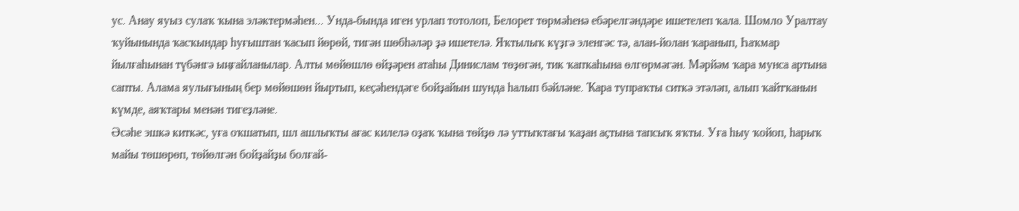ус. Анау яуыз сулаҡ ҡына эләктермәһен... Унда-бында иген урлап тотолоп, Белорет төрмәһенә ебәрелгәндәре ишетелеп ҡала. Шомло Уралтау ҡуйынында ҡасҡындар һуғыштан ҡасып йөрөй, тигән шөбһәләр ҙә ишетелә. Яҡтылыҡ күҙгә эленгәс тә, алан-йолан ҡаранып, Һаҡмар йылғаһынан түбәнгә ыңғайланылар. Алты мөйөшлө өйҙәрен атаһы Динислам төҙөгән, тик ҡапҡаһына өлгөрмәгән. Мәрйәм ҡара мунса артына сапты. Алама яулығының бер мөйөшөн йыртып, кеҫәһендәге бойҙайын шунда һалып бәйләне. Ҡара тупраҡты ситкә этәләп, алып ҡайтҡанын күмде, аяҡтары менән тигеҙләне.
Әсәһе эшкә киткәс, уға оҡшатып, шл ашлыҡты ағас килелә оҙаҡ ҡына төйҙө лә уттыҡтағы ҡаҙан аҫтына тапсыҡ яҡты. Уға һыу ҡойоп, һарыҡ майы төшөрөп, төйөлгән бойҙайҙы болғай-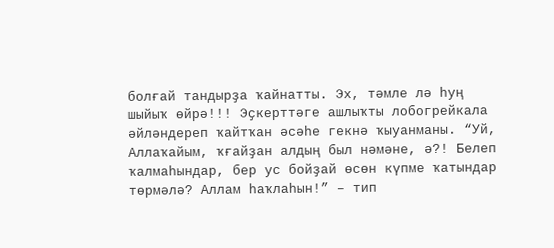болғай тандырҙа ҡайнатты. Эх, тәмле лә һуң шыйыҡ өйрә!!! Эҫкерттәге ашлыҡты лобогрейкала әйләндереп ҡайтҡан әсәһе гекнә ҡыуанманы. “Уй, Аллаҡайым, ҡғайҙан алдың был нәмәне, ә?! Белеп ҡалмаһындар, бер ус бойҙай өсөн күпме ҡатындар төрмәлә? Аллам һаҡлаһын!” – тип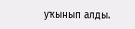уҡынып алды.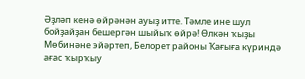Әҙләп кенә өйрәнән ауыҙ итте. Тәмле ине шул бойҙайҙан бешергән шыйыҡ өйрә! Өлкән ҡыҙы Мөбинәне эйәртеп, Белорет районы Ҡағыға күриндә ағас ҡырҡыу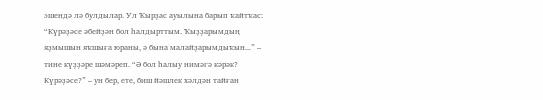эшендә лә булдылар. Ул Ҡырҙас ауылына барып ҡайтҡас: “Күрәҙәсе әбейҙән бол һалдырттым. Ҡыҙҙарымдың яҙмышын яҡшыға юраны, ә бына малайҙарымдыҡын...” – тине күҙҙәре шәмәреп. “Ә бол һалыу нимәгә кәрәк? Күрәҙәсе?” – ун бер, ете, биш йәшлек хәлдән тайған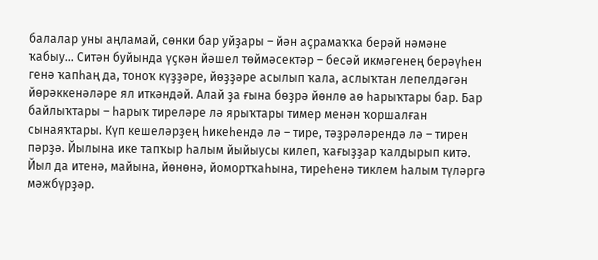балалар уны аңламай, сөнки бар уйҙары – йән аҫрамаҡҡа берәй нәмәне ҡабыу... Ситән буйында үҫкән йәшел төймәсектәр – бесәй икмәгенең берәүһен генә ҡапһаң да, тоноҡ күҙҙәре, йөҙҙәре асылып ҡала, аслыҡтан лепелдәгән йөрәккенәләре ял иткәндәй. Алай ҙа ғына бөҙрә йөнлө аө һарыҡтары бар. Бар байлыҡтары – һарыҡ тиреләре лә ярыҡтары тимер менән ҡоршалған сынаяҡтары. Күп кешеләрҙең һикеһендә лә – тире, тәҙрәләрендә лә – тирен пәрҙә. Йылына ике тапҡыр һалым йыйыусы килеп, ҡағыҙҙар ҡалдырып китә. Йыл да итенә, майына, йөнөнә, йомортҡаһына, тиреһенә тиклем һалым түләргә мәжбүрҙәр.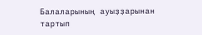Балаларының ауыҙҙарынан тартып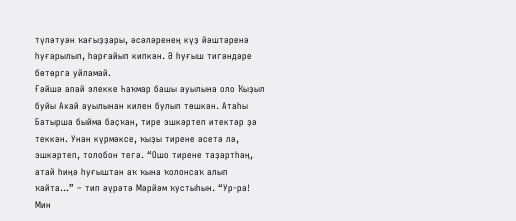түләтуән ҡағыҙҙары, әсәләренең күҙ йәштәренә һуғарылып, һарғайып кипкән. Ә һуғыш тигәндәре бөтөргә уйламай.
Ғәйшә апай элекке Һаҡмар башы ауылына оло Ҡыҙыл буйы Ахай ауылынан килен булып төшкән. Атаһы Батырша быйма баҫҡан, тире эшкәртеп итектәр ҙә теккән. Унан күрмәксе, ҡыҙы тирене әсетә лә, эшкәртеп, толобон тегә. “Ошо тирене таҙартһаң, атай һиңә һуғыштан аҡ ҡына ҡолонсаҡ алып ҡайта...” – тип әүрәтә Мәрйәм ҡустыһын. “Ур-ра! Мин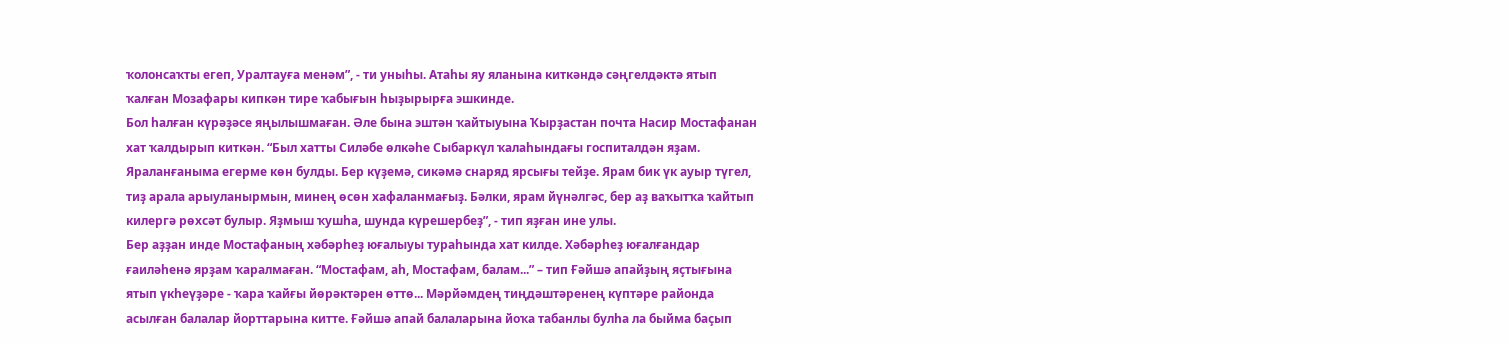ҡолонсаҡты егеп, Уралтауға менәм”, - ти уныһы. Атаһы яу яланына киткәндә сәңгелдәктә ятып ҡалған Мозафары кипкән тире ҡабығын һыҙырырға эшкинде.
Бол һалған күрәҙәсе яңылышмаған. Әле бына эштән ҡайтыуына Ҡырҙастан почта Насир Мостафанан хат ҡалдырып киткән. “Был хатты Силәбе өлкәһе Сыбаркүл ҡалаһындағы госпиталдән яҙам. Яраланғаныма егерме көн булды. Бер күҙемә, сикәмә снаряд ярсығы тейҙе. Ярам бик үк ауыр түгел, тиҙ арала арыуланырмын, минең өсөн хафаланмағыҙ. Бәлки, ярам йүнәлгәс, бер аҙ ваҡытҡа ҡайтып килергә рөхсәт булыр. Яҙмыш ҡушһа, шунда күрешербеҙ”, - тип яҙған ине улы.
Бер аҙҙан инде Мостафаның хәбәрһеҙ юғалыуы тураһында хат килде. Хәбәрһеҙ юғалғандар ғаиләһенә ярҙам ҡаралмаған. “Мостафам, аһ, Мостафам, балам...” – тип Ғәйшә апайҙың яҫтығына ятып үкһеүҙәре - ҡара ҡайғы йөрәктәрен өттө... Мәрйәмдең тиңдәштәренең күптәре районда асылған балалар йорттарына китте. Ғәйшә апай балаларына йоҡа табанлы булһа ла быйма баҫып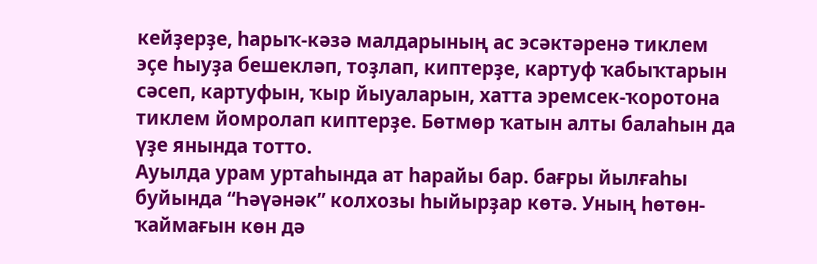кейҙерҙе, һарыҡ-кәзә малдарының ас эсәктәренә тиклем эҫе һыуҙа бешекләп, тоҙлап, киптерҙе, картуф ҡабыҡтарын сәсеп, картуфын, ҡыр йыуаларын, хатта эремсек-ҡоротона тиклем йомролап киптерҙе. Бөтмөр ҡатын алты балаһын да үҙе янында тотто.
Ауылда урам уртаһында ат һарайы бар. бағры йылғаһы буйында “Һәүәнәк” колхозы һыйырҙар көтә. Уның һөтөн-ҡаймағын көн дә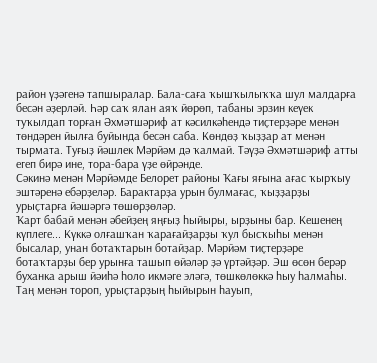район үҙәгенә тапшыралар. Бала-саға ҡышҡылыҡҡа шул малдарға бесән әҙерләй. Һәр саҡ ялан аяҡ йөрөп, табаны эрзин кеүек туҡылдап торған Әхмәтшәриф ат кәсилкәһендә тиҫтерҙәре менән төндәрен йылға буйында бесән саба. Көндөҙ ҡыҙҙар ат менән тырмата. Туғыҙ йәшлек Мәрйәм дә ҡалмай. Тәүҙә Әхмәтшәриф атты егеп бирә ине, тора-бара үҙе өйрәнде.
Сәкинә менән Мәрйәмде Белорет районы Ҡағы яғына ағас ҡырҡыу эштәренә ебәрҙеләр. Барактарҙа урын булмағас, ҡыҙҙарҙы урыҫтарға йәшәргә төшөрҙөләр.
Ҡарт бабай менән әбейҙең яңғыҙ һыйыры, ырҙыны бар. Кешенең күплеге... Күккә олғашҡан ҡарағайҙарҙы ҡул бысҡыһы менән бысалар, унан ботаҡтарын ботайҙар. Мәрйәм тиҫтерҙәре ботаҡтарҙы бер урынға ташып өйәләр ҙә үртәйҙәр. Эш өсөн берәр буханка арыш йәиһә һоло икмәге эләгә, төшкөлөккә һыу һалмаһы. Таң менән тороп, урыҫтарҙың һыйырын һауып,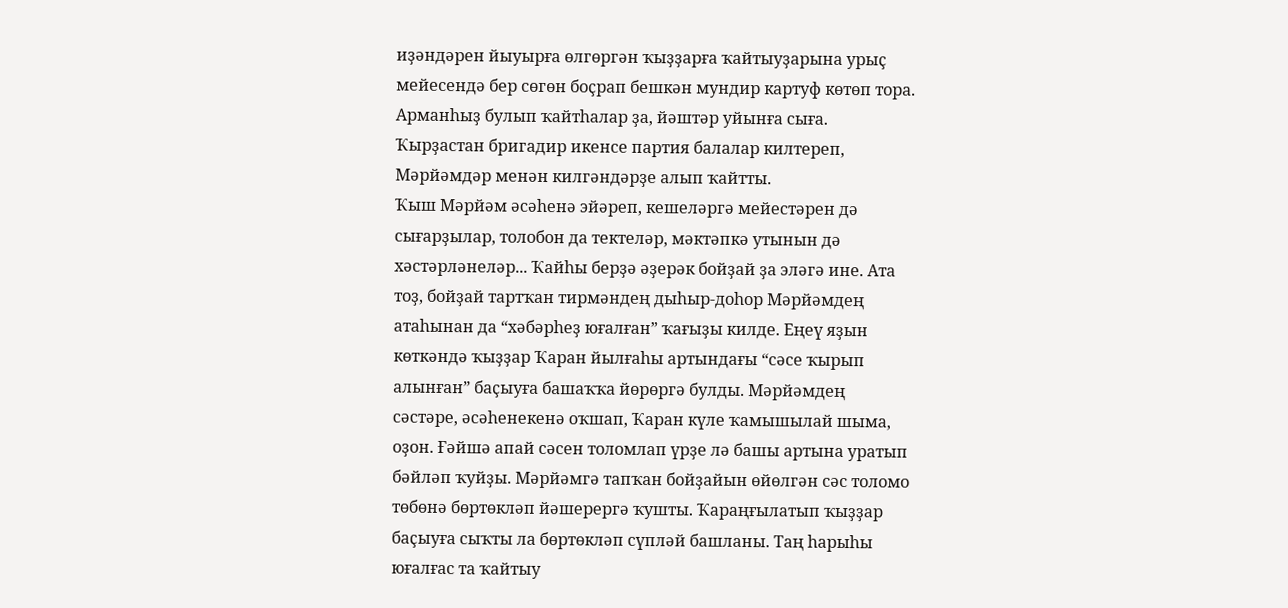иҙәндәрен йыуырға өлгөргән ҡыҙҙарға ҡайтыуҙарына урыҫ мейесендә бер сөгөн боҫрап бешкән мундир картуф көтөп тора. Арманһыҙ булып ҡайтһалар ҙа, йәштәр уйынға сыға.
Ҡырҙастан бригадир икенсе партия балалар килтереп, Мәрйәмдәр менән килгәндәрҙе алып ҡайтты.
Ҡыш Мәрйәм әсәһенә эйәреп, кешеләргә мейестәрен дә сығарҙылар, толобон да тектеләр, мәктәпкә утынын дә хәстәрләнеләр... Ҡайһы берҙә әҙерәк бойҙай ҙа эләгә ине. Ата тоҙ, бойҙай тартҡан тирмәндең дыһыр-доһор Мәрйәмдең атаһынан да “хәбәрһеҙ юғалған” ҡағыҙы килде. Еңеү яҙын көткәндә ҡыҙҙар Ҡаран йылғаһы артындағы “сәсе ҡырып алынған” баҫыуға башаҡҡа йөрөргә булды. Мәрйәмдең сәстәре, әсәһенекенә оҡшап, Ҡаран күле ҡамышылай шыма, оҙон. Ғәйшә апай сәсен толомлап үрҙе лә башы артына уратып бәйләп ҡуйҙы. Мәрйәмгә тапҡан бойҙайын өйөлгән сәс толомо төбөнә бөртөкләп йәшерергә ҡушты. Ҡараңғылатып ҡыҙҙар баҫыуға сыҡты ла бөртөкләп сүпләй башланы. Таң һарыһы юғалғас та ҡайтыу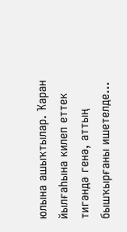юлына ашыҡтылар. Ҡаран йылғаһына килеп еттек тигәндә генә, аттың бышҡырғаны ишетелде...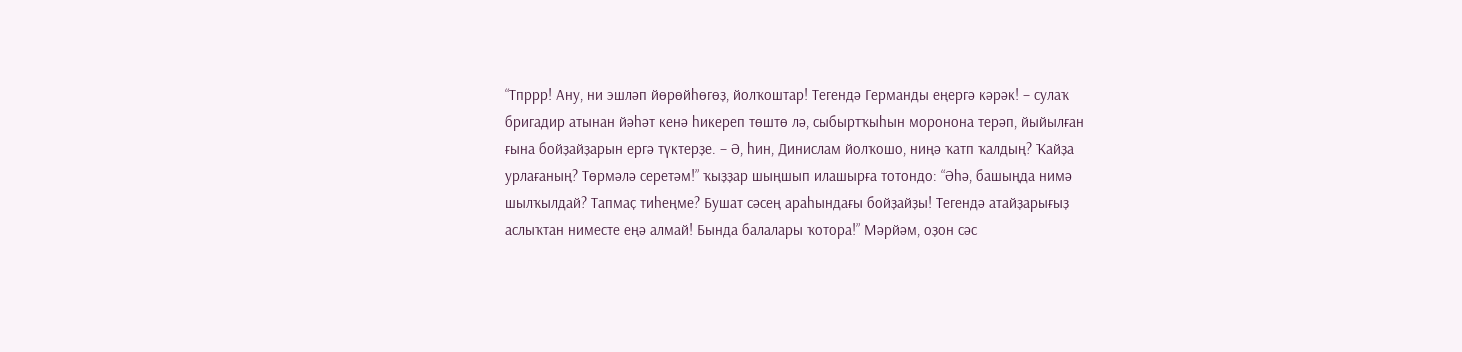“Тпррр! Ану, ни эшләп йөрөйһөгөҙ, йолҡоштар! Тегендә Германды еңергә кәрәк! – сулаҡ бригадир атынан йәһәт кенә һикереп төштө лә, сыбыртҡыһын моронона терәп, йыйылған ғына бойҙайҙарын ергә түктерҙе. – Ә, һин, Динислам йолҡошо, ниңә ҡатп ҡалдың? Ҡайҙа урлағаның? Төрмәлә серетәм!” ҡыҙҙар шыңшып илашырға тотондо: “Әһә, башыңда нимә шылҡылдай? Тапмаҫ тиһеңме? Бушат сәсең араһындағы бойҙайҙы! Тегендә атайҙарығыҙ аслыҡтан ниместе еңә алмай! Бында балалары ҡотора!” Мәрйәм, оҙон сәс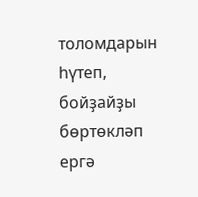толомдарын һүтеп, бойҙайҙы бөртөкләп ергә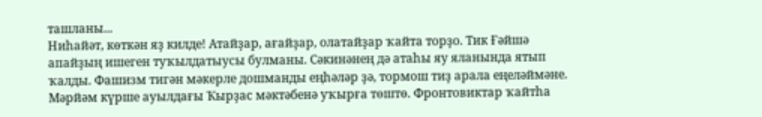ташланы...
Ниһайәт, көткән яҙ килде! Атайҙар, ағайҙар, олатайҙар ҡайта торҙо. Тик Ғәйшә апайҙың ишеген туҡылдатыусы булманы. Сәкинәнең дә атаһы яу яланында ятып ҡалды. Фашизм тигән мәкерле дошманды еңһәләр ҙә, тормош тиҙ арала еңеләймәне. Мәрйәм күрше ауылдағы Ҡырҙас мәктәбенә уҡырға төштө. Фронтовиктар ҡайтһа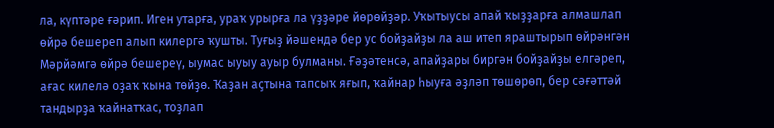ла, күптәре ғәрип. Иген утарға, ураҡ урырға ла үҙҙәре йөрөйҙәр. Уҡытыусы апай ҡыҙҙарға алмашлап өйрә бешереп алып килергә ҡушты. Туғыҙ йәшендә бер ус бойҙайҙы ла аш итеп яраштырып өйрәнгән Мәрйәмгә өйрә бешереү, ыумас ыуыу ауыр булманы. Ғәҙәтенсә, апайҙары биргән бойҙайҙы елгәреп, ағас килелә оҙаҡ ҡына төйҙө. Ҡаҙан аҫтына тапсыҡ яғып, ҡайнар һыуға әҙләп төшөрөп, бер сәғәттәй тандырҙа ҡайнатҡас, тоҙлап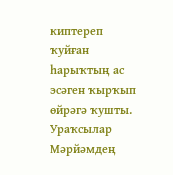киптереп ҡуйған һарыҡтың ас эсәген ҡырҡып өйрәгә ҡушты. Ураҡсылар Мәрйәмдең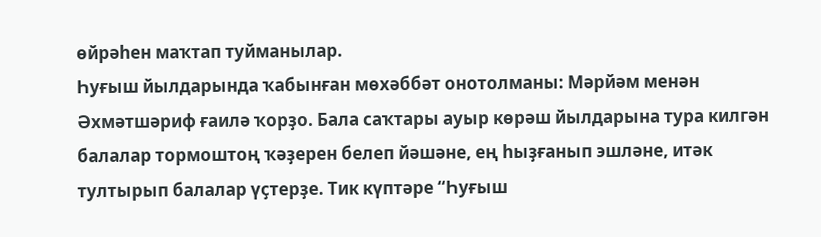өйрәһен маҡтап туйманылар.
Һуғыш йылдарында ҡабынған мөхәббәт онотолманы: Мәрйәм менән Әхмәтшәриф ғаилә ҡорҙо. Бала саҡтары ауыр көрәш йылдарына тура килгән балалар тормоштоң ҡәҙерен белеп йәшәне, ең һыҙғанып эшләне, итәк тултырып балалар үҫтерҙе. Тик күптәре “Һуғыш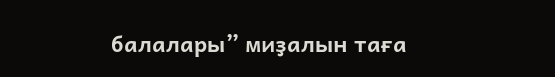балалары” миҙалын таға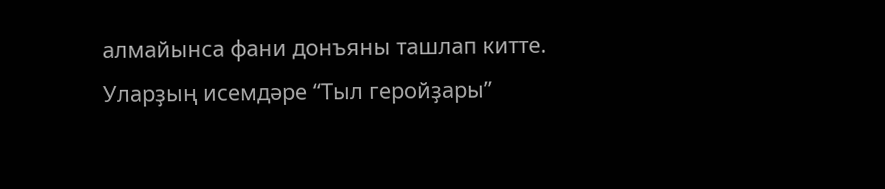алмайынса фани донъяны ташлап китте. Уларҙың исемдәре “Тыл геройҙары”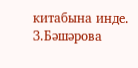китабына инде.
З.Бәшәрова